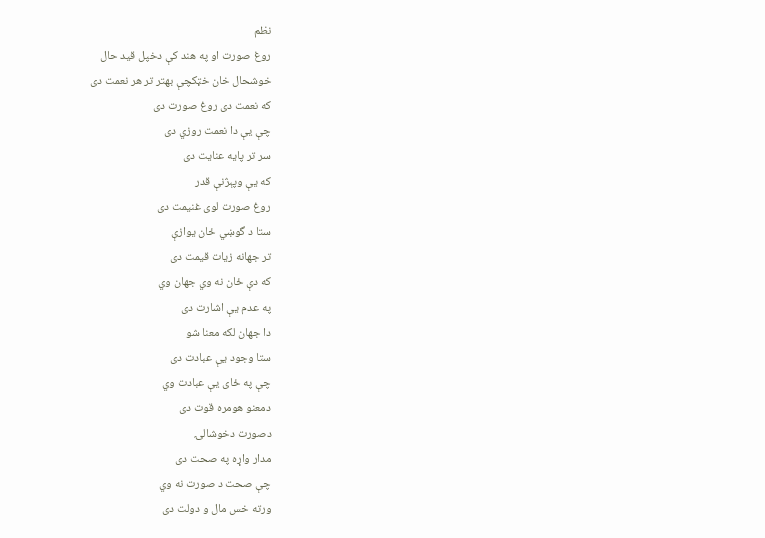نظم
روغ صورت او په هند کې دخپل قيد حال
خوشحال خان خټکچې بهتر تر هر نعمت دی
که نعمت دی روغ صورت دی
چې يې دا نعمت روزي دی
سر تر پايه عنايت دی
که يې وپېژنې قدر
روغ صورت لوی غنيمت دی
ستا د گوښي ځان يوازې
تر جهانه زيات قيمت دی
که دې ځان نه وي جهان وي
په عدم يې اشارت دی
دا جهان لکه معنا شو
ستا وجود يې عبادت دی
چې په ځای يې عبادت وي
دمعنو هومره قوت دی
دصورت دخوشالۍ
مدار واړه په صحت دی
چې صحت د صورت نه وي
ورته خس مال و دولت دی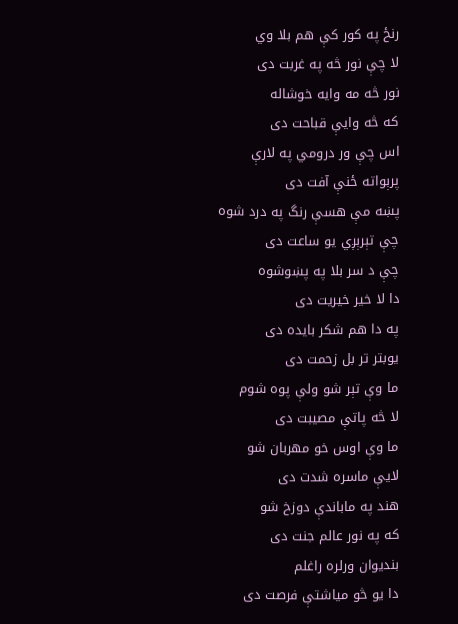رنځ په کور کې هم بلا وي
لا چې نور څه په غربت دی
نور څه مه وايه خوشاله
که څه وايې قباحت دی
اس چې ور درومي په لارې
پرېواته ځنې آفت دی
پښه مې هسې رنگ په درد شوه
چې تېرېږي يو ساعت دی
چې د سر بلا په پښوشوه
دا لا خير خيريت دی
په دا هم شکر بايده دی
يوبتر تر بل زحمت دی
ما وې تېر شو ولې پوه شوم
لا څه پاتې مصيبت دی
ما وې اوس خو مهربان شو
لايې ماسره شدت دی
هند په ماباندې دوزخ شو
که په نور عالم جنت دی
بنديوان ورلره راغلم
دا يو څو مياشتې فرصت دی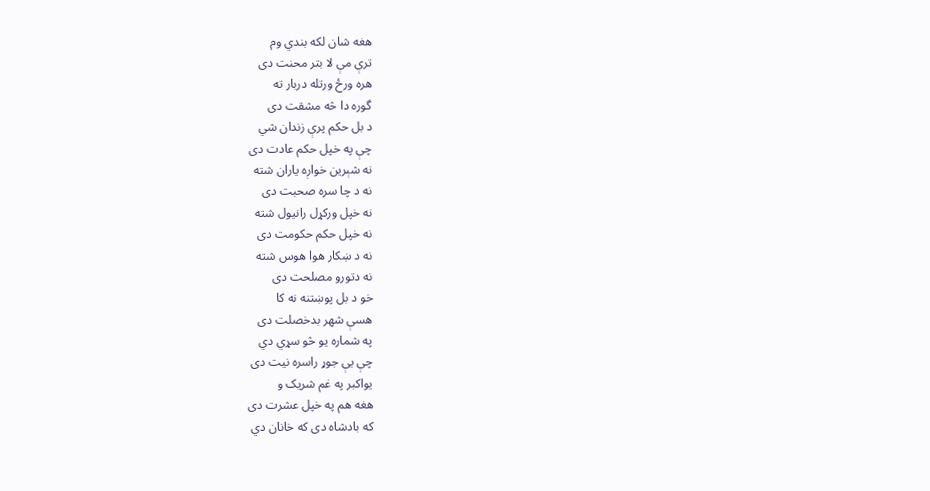هغه شان لکه بندي وم
ترې مې لا بتر محنت دی
هره ورځ ورتله دربار ته
گوره دا څه مشقت دی
د بل حکم پرې زندان شي
چې په خپل حکم عادت دی
نه شېرين خواږه ياران شته
نه د چا سره صحبت دی
نه خپل ورکړل رانيول شته
نه خپل حکم حکومت دی
نه د ښکار هوا هوس شته
نه دتورو مصلحت دی
خو د بل پوښتنه نه کا
هسې شهر بدخصلت دی
په شماره يو څو سړي دي
چې يې جوړ راسره نيت دی
يواکبر په غم شريک و
هغه هم په خپل عشرت دی
که بادشاه دی که خانان دي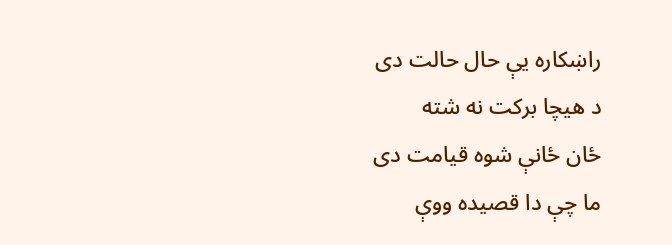راښکاره يې حال حالت دی
د هيچا برکت نه شته
ځان ځانې شوه قيامت دی
ما چې دا قصيده ووې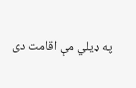په ډيلي مې اقامت دی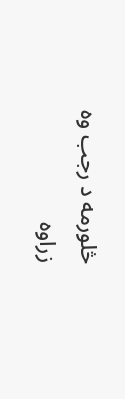څلورمه د رجب وه
زراوه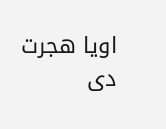اويا هجرت دی